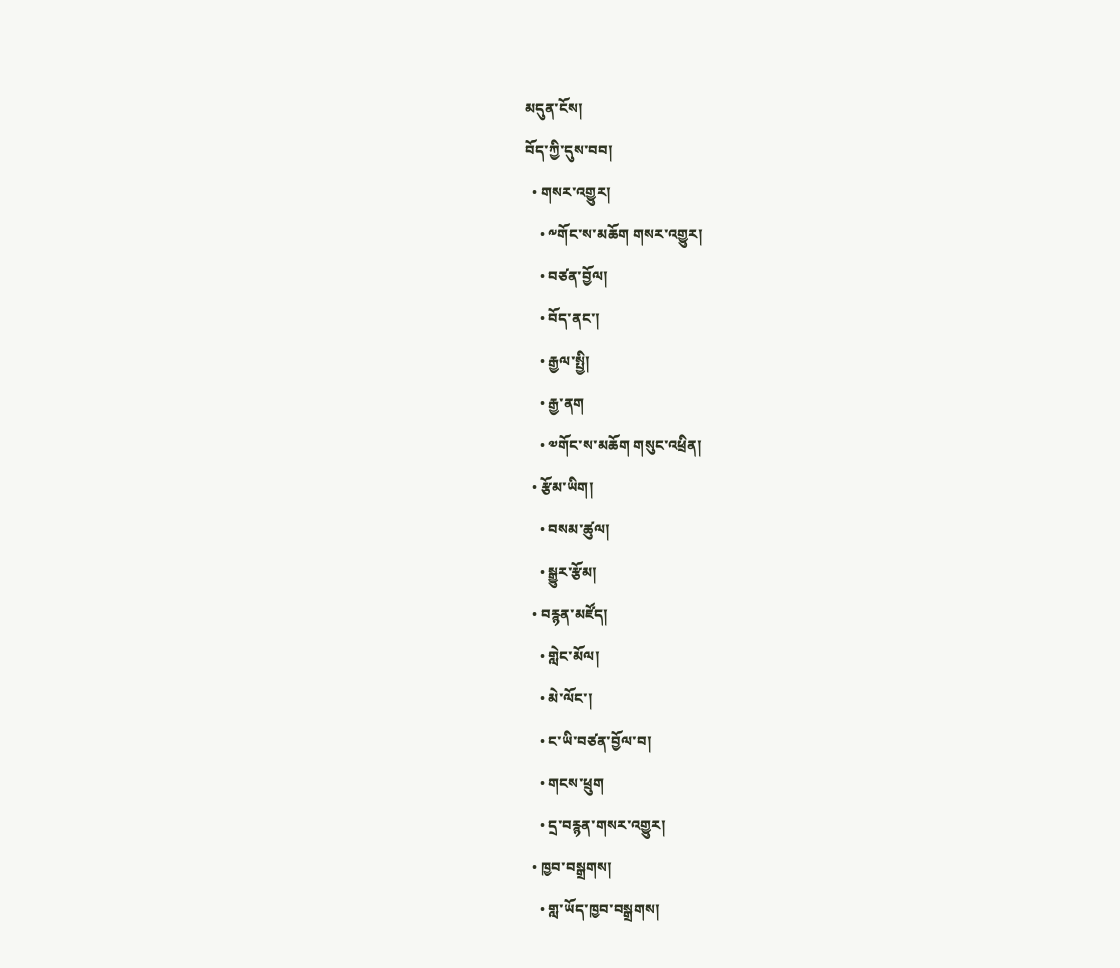མདུན་ངོས།
བོད་ཀྱི་དུས་བབ།
  • གསར་འགྱུར།
    • ༸གོང་ས་མཆོག གསར་འགྱུར།
    • བཙན་བྱོལ།
    • བོད་ནང་།
    • རྒྱལ་སྤྱི།
    • རྒྱ་ནག
    • ༧གོང་ས་མཆོག གསུང་འཕྲིན།
  • རྩོམ་ཡིག།
    • བསམ་ཚུལ།
    • སྒྱུར་རྩོམ།
  • བརྙན་མཛོད།
    • གླེང་མོལ།
    • མེ་ལོང་།
    • ང་ཡི་བཙན་བྱོལ་བ།
    • གངས་ཕྲུག
    • དྲ་བརྙན་གསར་འགྱུར།
  • ཁྱབ་བསྒྲགས།
    • གླ་ཡོད་ཁྱབ་བསྒྲགས།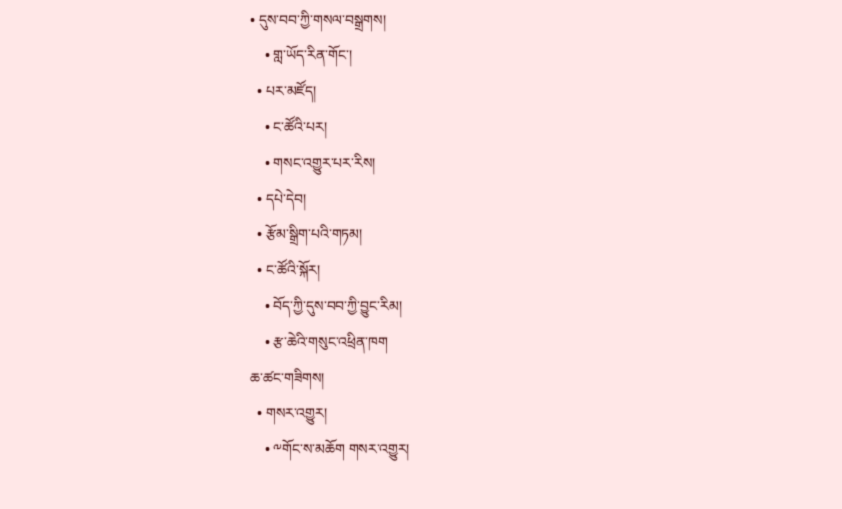• དུས་བབ་ཀྱི་གསལ་བསྒྲགས།
    • གླ་ཡོད་རིན་གོང་།
  • པར་མཛོད།
    • ང་ཚོའི་པར།
    • གསང་འགྱུར་པར་རིས།
  • དཔེ་དེབ།
  • རྩོམ་སྒྲིག་པའི་གཏམ།
  • ང་ཚོའི་སྐོར།
    • བོད་ཀྱི་དུས་བབ་ཀྱི་བྱུང་རིམ།
    • རྩ་ཆེའི་གསུང་འཕྲིན་ཁག
ཆ་ཚང་གཟིགས།
  • གསར་འགྱུར།
    • ༸གོང་ས་མཆོག གསར་འགྱུར།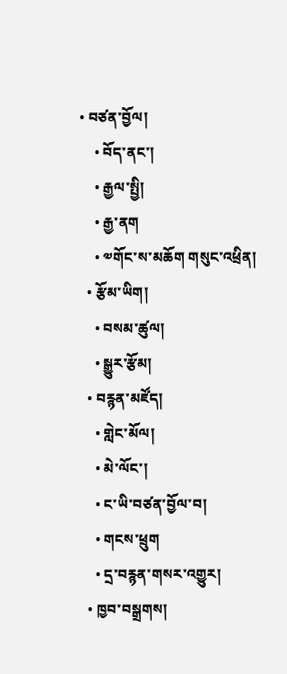• བཙན་བྱོལ།
    • བོད་ནང་།
    • རྒྱལ་སྤྱི།
    • རྒྱ་ནག
    • ༧གོང་ས་མཆོག གསུང་འཕྲིན།
  • རྩོམ་ཡིག།
    • བསམ་ཚུལ།
    • སྒྱུར་རྩོམ།
  • བརྙན་མཛོད།
    • གླེང་མོལ།
    • མེ་ལོང་།
    • ང་ཡི་བཙན་བྱོལ་བ།
    • གངས་ཕྲུག
    • དྲ་བརྙན་གསར་འགྱུར།
  • ཁྱབ་བསྒྲགས།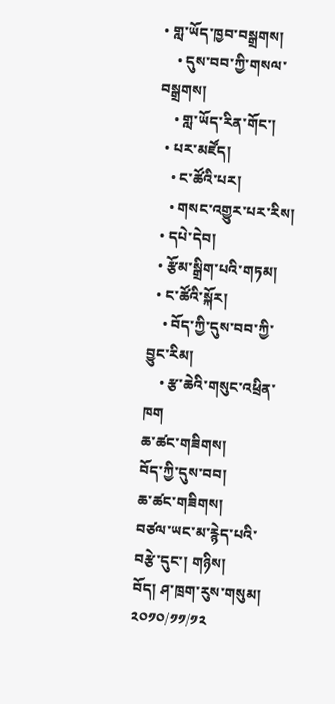• གླ་ཡོད་ཁྱབ་བསྒྲགས།
    • དུས་བབ་ཀྱི་གསལ་བསྒྲགས།
    • གླ་ཡོད་རིན་གོང་།
  • པར་མཛོད།
    • ང་ཚོའི་པར།
    • གསང་འགྱུར་པར་རིས།
  • དཔེ་དེབ།
  • རྩོམ་སྒྲིག་པའི་གཏམ།
  • ང་ཚོའི་སྐོར།
    • བོད་ཀྱི་དུས་བབ་ཀྱི་བྱུང་རིམ།
    • རྩ་ཆེའི་གསུང་འཕྲིན་ཁག
ཆ་ཚང་གཟིགས།
བོད་ཀྱི་དུས་བབ།
ཆ་ཚང་གཟིགས།
བཙལ་ཡང་མ་རྙེད་པའི་བརྩེ་དུང་། གཉིས།
བོད། ཤ་ཁྲག་རུས་གསུམ།
༢༠༡༠/༡༡/༡༢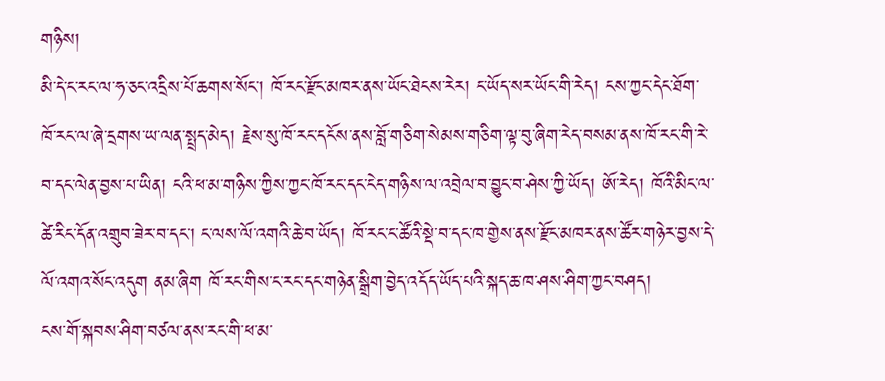གཉིས།
མི་དེ་ང་རང་ལ་ཧ་ཅང་འདྲིས་པོ་ཆགས་སོང་། ཁོ་རང་རྫོང་མཁར་ནས་ཡོང་ཐེངས་རེར། ང་ཡོད་སར་ཡོང་གི་རེད། ངས་ཀྱང་དེང་ཐོག་ཁོ་རང་ལ་ཞེ་དྲགས་ཡ་ལན་སྤྲད་མེད། རྗེས་སུ་ཁོ་རང་དངོས་ནས་བློ་གཅིག་སེམས་གཅིག་ལྟ་བུ་ཞིག་རེད་བསམ་ནས་ཁོ་རང་གི་རེ་བ་དང་ལེན་བྱས་པ་ཡིན། ངའི་ཕ་མ་གཉིས་ཀྱིས་ཀྱང་ཁོ་རང་དང་ངེད་གཉིས་ལ་འབྲེལ་བ་བྱུང་བ་ཤེས་ཀྱི་ཡོད། ཨོ་རེད། ཁོའི་མིང་ལ་ཚེ་རིང་དོན་འགྲུབ་ཟེར་བ་དང་། ང་ལས་ལོ་འགའི་ཆེ་བ་ཡོད། ཁོ་རང་ང་ཚོའི་སྡེ་བ་དང་ཁ་གྱེས་ནས་རྫོང་མཁར་ནས་ཚོར་གཉེར་བྱས་དེ་ལོ་འགའ་སོང་འདུག ནམ་ཞིག ཁོ་རང་གིས་ང་རང་དང་གཉེན་སྒྲིག་བྱེད་འདོད་ཡོད་པའི་སྐད་ཆ་ཁ་ཤས་ཤིག་ཀྱང་བཤད།
ངས་གོ་སྐབས་ཤིག་བཙལ་ནས་རང་གི་ཕ་མ་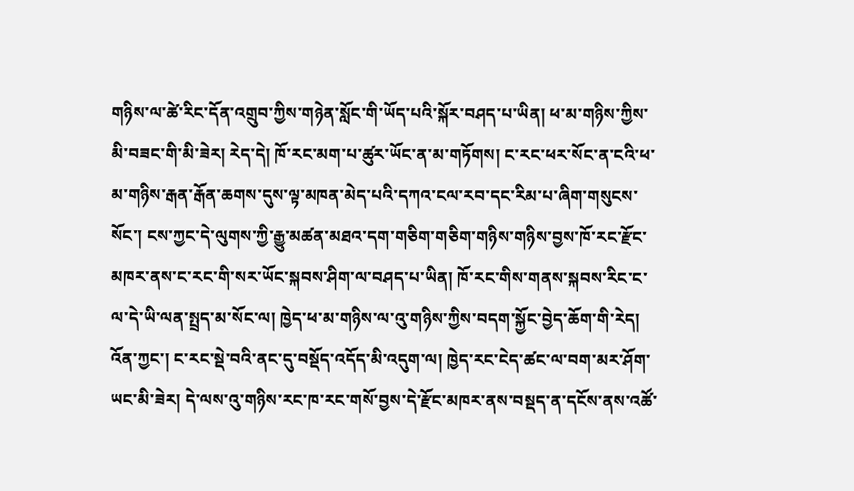གཉིས་ལ་ཚེ་རིང་དོན་འགྲུབ་ཀྱིས་གཉེན་སློང་གི་ཡོད་པའི་སྐོར་བཤད་པ་ཡིན། ཕ་མ་གཉིས་ཀྱིས་མི་བཟང་གི་མི་ཟེར། རེད་དེ། ཁོ་རང་མག་པ་ཚུར་ཡོང་ན་མ་གཏོགས། ང་རང་ཕར་སོང་ན་ངའི་ཕ་མ་གཉིས་རྒན་རྒོན་ཆགས་དུས་ལྟ་མཁན་མེད་པའི་དཀའ་ངལ་རབ་དང་རིམ་པ་ཞིག་གསུངས་སོང་། ངས་ཀྱང་དེ་ལུགས་ཀྱི་རྒྱུ་མཚན་མཐའ་དག་གཅིག་གཅིག་གཉིས་གཉིས་བྱས་ཁོ་རང་རྫོང་མཁར་ནས་ང་རང་གི་སར་ཡོང་སྐབས་ཤིག་ལ་བཤད་པ་ཡིན། ཁོ་རང་གིས་གནས་སྐབས་རིང་ང་ལ་དེ་ཡི་ལན་སྤྲད་མ་སོང་ལ། ཁྱེད་ཕ་མ་གཉིས་ལ་འུ་གཉིས་ཀྱིས་བདག་སྐྱོང་བྱེད་ཆོག་གི་རེད། འོན་ཀྱང་། ང་རང་སྡེ་བའི་ནང་དུ་བསྡོད་འདོད་མི་འདུག་ལ། ཁྱེད་རང་ངེད་ཚང་ལ་བག་མར་ཤོག་ཡང་མི་ཟེར། དེ་ལས་འུ་གཉིས་རང་ཁ་རང་གསོ་བྱས་དེ་རྫོང་མཁར་ནས་བསྡད་ན་དངོས་ནས་འཚོ་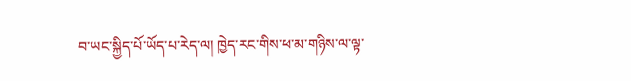བ་ཡང་སྐྱིད་པོ་ཡོད་པ་རེད་ལ། ཁྱེད་རང་གིས་ཕ་མ་གཉིས་ལ་ལྟ་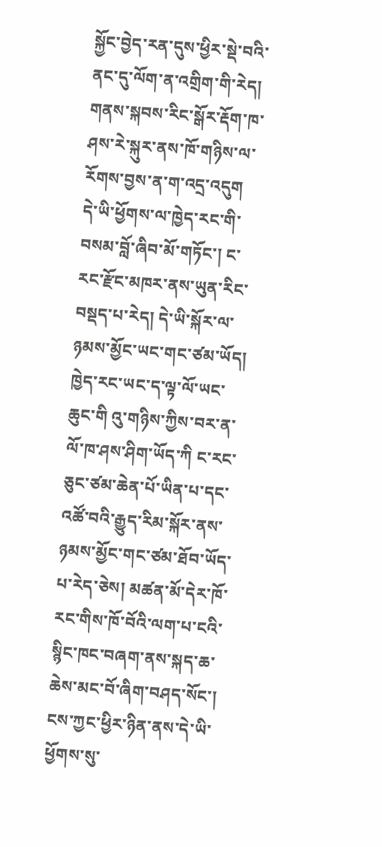སྐྱོང་བྱེད་རན་དུས་ཕྱིར་སྡེ་བའི་ནང་དུ་ལོག་ན་འགྲིག་གི་རེད། གནས་སྐབས་རིང་སྒོར་རྡོག་ཁ་ཤས་རེ་སྐུར་ནས་ཁོ་གཉིས་ལ་རོགས་བྱས་ན་ག་འདྲ་འདུག དེ་ཡི་ཕྱོགས་ལ་ཁྱེད་རང་གི་བསམ་བློ་ཞིབ་མོ་གཏོང་། ང་རང་རྫོང་མཁར་ནས་ཡུན་རིང་བསྡད་པ་རེད། དེ་ཡི་སྐོར་ལ་ཉམས་མྱོང་ཡང་གང་ཙམ་ཡོད། ཁྱེད་རང་ཡང་ད་ལྟ་ལོ་ཡང་ཆུང་གི འུ་གཉིས་ཀྱིས་བར་ན་ལོ་ཁ་ཤས་ཤིག་ཡོད་ཀི ང་རང་ཅུང་ཙམ་ཆེན་པོ་ཡིན་པ་དང་འཚོ་བའི་རྒྱུད་རིམ་སྐོར་ནས་ཉམས་མྱོང་གང་ཙམ་ཐོབ་ཡོད་པ་རེད་ཅེས། མཚན་མོ་དེར་ཁོ་རང་གིས་ཁོ་བོའི་ལག་པ་ངའི་སྙིང་ཁང་བཞག་ནས་སྐད་ཆ་ཆེས་མང་བོ་ཞིག་བཤད་སོང་།
ངས་ཀྱང་ཕྱིར་ཉིན་ནས་དེ་ཡི་ཕྱོགས་སུ་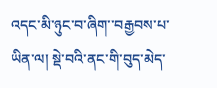འདང་མི་ཉུང་བ་ཞིག་་བརྒྱབས་པ་ཡིན་ལ། སྡེ་བའི་ནང་གི་བུད་མེད་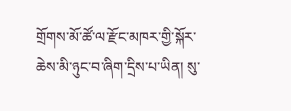གྲོགས་མོ་ཚོ་ལ་རྫོང་མཁར་གྱི་སྐོར་ཆེས་མི་ཉུང་བ་ཞིག་དྲིས་པ་ཡིན། སུ་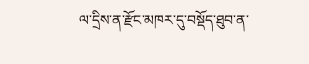ལ་དྲིས་ན་རྫོང་མཁར་དུ་བསྡོད་ཐུབ་ན་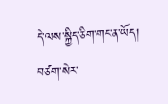དེ་ལས་སྐྱིད་ཅིག་གང་ན་ཡོད། བཙག་སེར་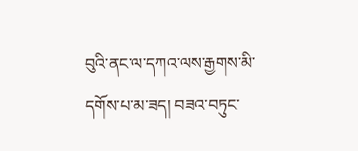བུའི་ནང་ལ་དཀའ་ལས་རྒྱགས་མི་དགོས་པ་མ་ཟད། བཟའ་བཏུང་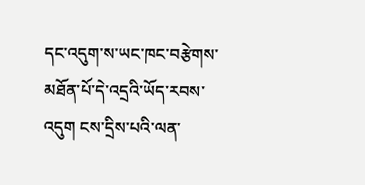དང་འདུག་ས་ཡང་ཁང་བརྩེགས་མཐོན་པོ་དེ་འདྲའི་ཡོད་རབས་འདུག ངས་དྲིས་པའི་ལན་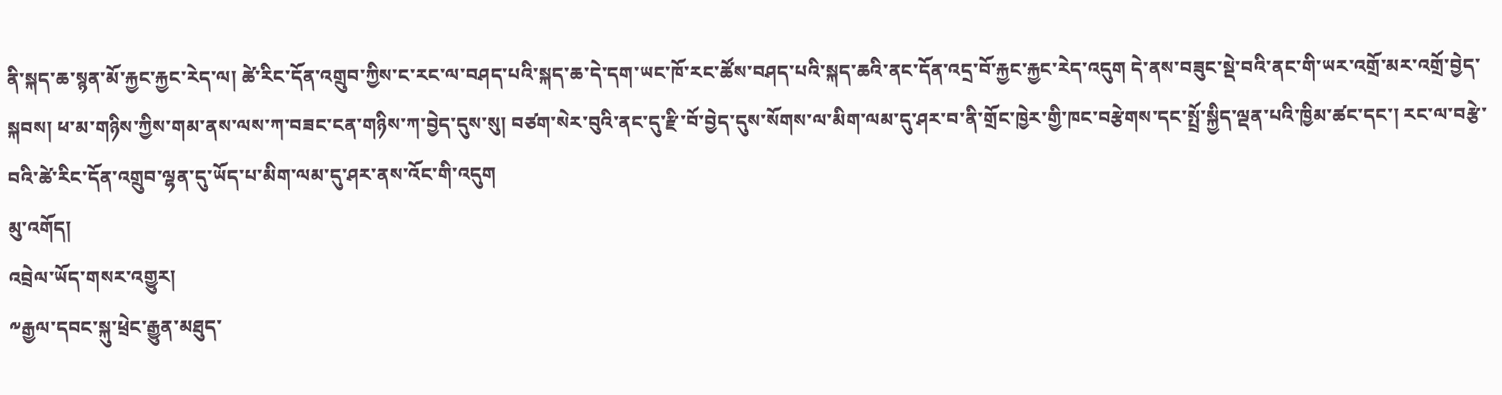ནི་སྐད་ཆ་སྙན་མོ་རྐྱང་རྐྱང་རེད་ལ། ཚེ་རིང་དོན་འགྲུབ་ཀྱིས་ང་རང་ལ་བཤད་པའི་སྐད་ཆ་དེ་དག་ཡང་ཁོ་རང་ཚོས་བཤད་པའི་སྐད་ཆའི་ནང་དོན་འདྲ་བོ་རྐྱང་རྐྱང་རེད་འདུག དེ་ནས་བཟུང་སྡེ་བའི་ནང་གི་ཡར་འགྲོ་མར་འགྲོ་བྱེད་སྐབས། ཕ་མ་གཉིས་ཀྱིས་གམ་ནས་ལས་ཀ་བཟང་ངན་གཉིས་ཀ་བྱེད་དུས་སུ། བཙག་སེར་བུའི་ནང་དུ་རྫི་བོ་བྱེད་དུས་སོགས་ལ་མིག་ལམ་དུ་ཤར་བ་ནི་གྲོང་ཁྱེར་གྱི་ཁང་བརྩེགས་དང་སྤྲོ་སྐྱིད་ལྡན་པའི་ཁྱིམ་ཚང་དང་། རང་ལ་བརྩེ་བའི་ཚེ་རིང་དོན་འགྲུབ་ལྷན་དུ་ཡོད་པ་མིག་ལམ་དུ་ཤར་ནས་འོང་གི་འདུག
མུ་འགོད།
འབྲེལ་ཡོད་གསར་འགྱུར།
༸རྒྱལ་དབང་སྐུ་ཕྲེང་རྒྱུན་མཐུད་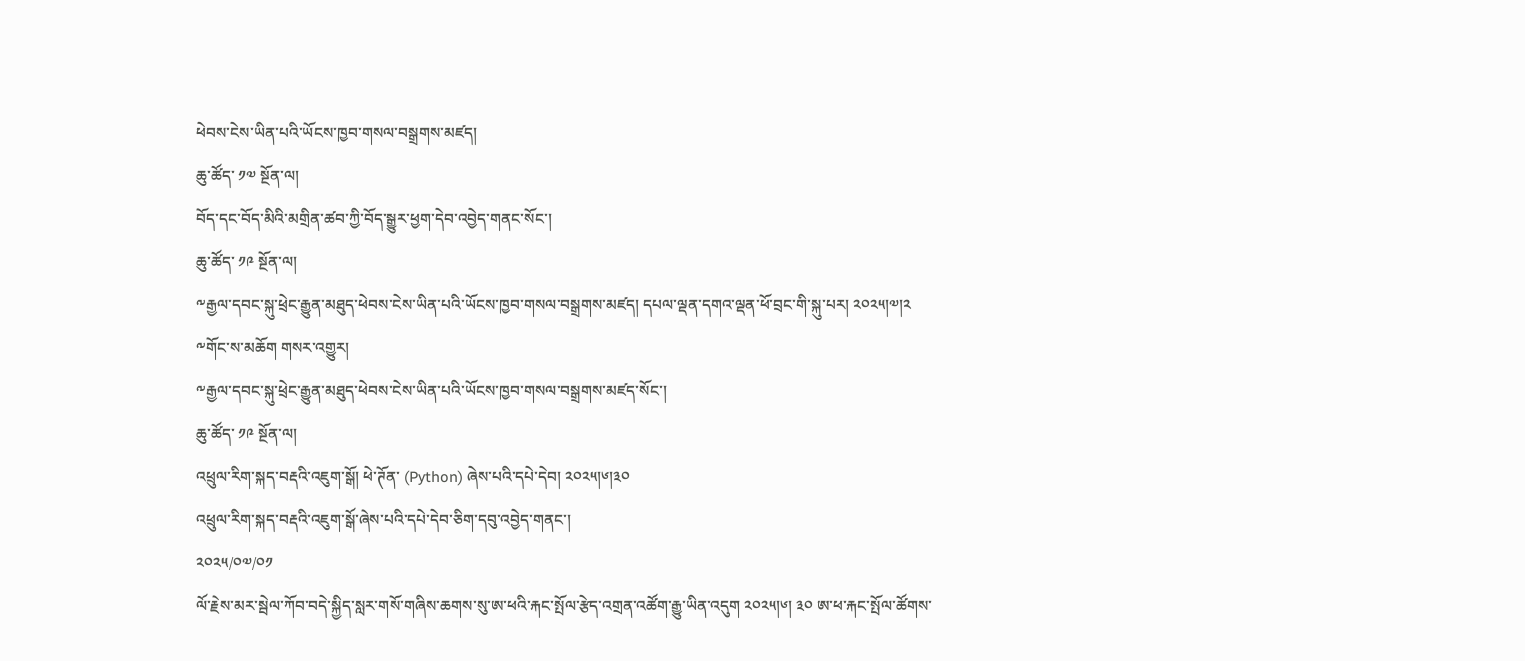ཕེབས་ངེས་ཡིན་པའི་ཡོངས་ཁྱབ་གསལ་བསྒྲགས་མཛད།
ཆུ་ཚོད་ ༡༧ སྔོན་ལ།
བོད་དང་བོད་མིའི་མགྲིན་ཚབ་ཀྱི་བོད་སྒྱུར་ཕྱག་དེབ་འབྱེད་གནང་སོང་།
ཆུ་ཚོད་ ༡༩ སྔོན་ལ།
༸རྒྱལ་དབང་སྐུ་ཕྲེང་རྒྱུན་མཐུད་ཕེབས་ངེས་ཡིན་པའི་ཡོངས་ཁྱབ་གསལ་བསྒྲགས་མཛད། དཔལ་ལྡན་དགའ་ལྡན་ཕོ་བྲང་གི་སྐུ་པར། ༢༠༢༥།༧།༢
༸གོང་ས་མཆོག གསར་འགྱུར།
༸རྒྱལ་དབང་སྐུ་ཕྲེང་རྒྱུན་མཐུད་ཕེབས་ངེས་ཡིན་པའི་ཡོངས་ཁྱབ་གསལ་བསྒྲགས་མཛད་སོང་།
ཆུ་ཚོད་ ༡༩ སྔོན་ལ།
འཕྲུལ་རིག་སྐད་བརྡའི་འཇུག་སྒོ། ཕེ་ཊོན་ (Python) ཞེས་པའི་དཔེ་དེབ། ༢༠༢༥།༦།༣༠
འཕྲུལ་རིག་སྐད་བརྡའི་འཇུག་སྒོ་ཞེས་པའི་དཔེ་དེབ་ཅིག་དབུ་འབྱེད་གནང་།
༢༠༢༥/༠༧/༠༡
ལོ་རྗེས་མར་སྦེལ་ཀོབ་བདེ་སྐྱིད་སླར་གསོ་གཞིས་ཆགས་སུ་ཨ་ཕའི་རྐང་སྤོལ་རྩེད་འགྲན་འཚོག་རྒྱུ་ཡིན་འདུག ༢༠༢༥།༦། ༣༠ ཨ་ཕ་རྐང་སྤོལ་ཚོགས་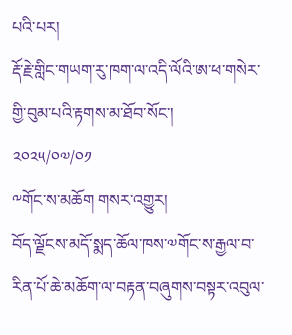པའི་པར།
རྡོ་རྗེ་གླིང་གཡག་རུ་ཁག་ལ་འདི་ལོའི་ཨ་ཕ་གསེར་གྱི་བུམ་པའི་རྟགས་མ་ཐོབ་སོང་།
༢༠༢༥/༠༧/༠༡
༸གོང་ས་མཆོག གསར་འགྱུར།
བོད་ལྗོངས་མདོ་སྨད་ཆོལ་ཁས་༧གོང་ས་རྒྱལ་བ་རིན་པོ་ཆེ་མཆོག་ལ་བརྟན་བཞུགས་བསྟར་འབུལ་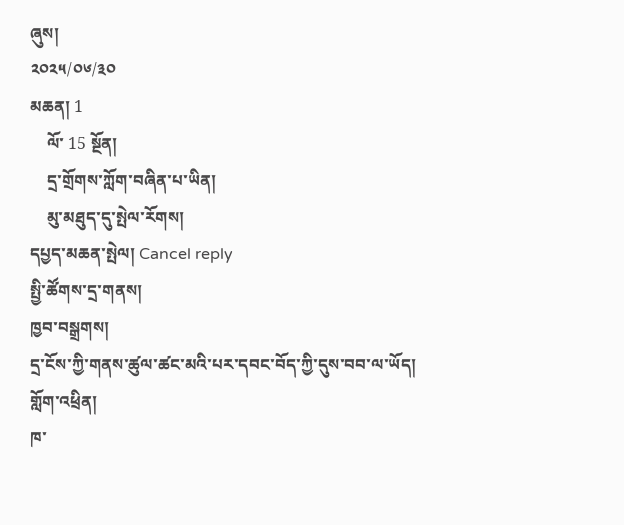ཞུས།
༢༠༢༥/༠༦/༣༠
མཆན། 1
    ལོ་ 15 སྔོན།
    དྲ་གྲོགས་ཀློག་བཞིན་པ་ཡིན།
    མུ་མཐུད་དུ་སྤེལ་རོགས།
དཔྱད་མཆན་སྤེལ། Cancel reply
སྤྱི་ཚོགས་དྲ་གནས།
ཁྱབ་བསྒྲགས།
དྲ་ངོས་ཀྱི་གནས་ཚུལ་ཚང་མའི་པར་དབང་བོད་ཀྱི་དུས་བབ་ལ་ཡོད།
གློག་འཕྲིན།
ཁ་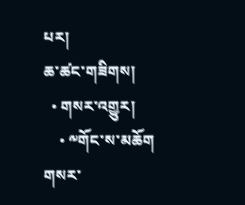པར།
ཆ་ཚང་གཟིགས།
  • གསར་འགྱུར།
    • ༸གོང་ས་མཆོག གསར་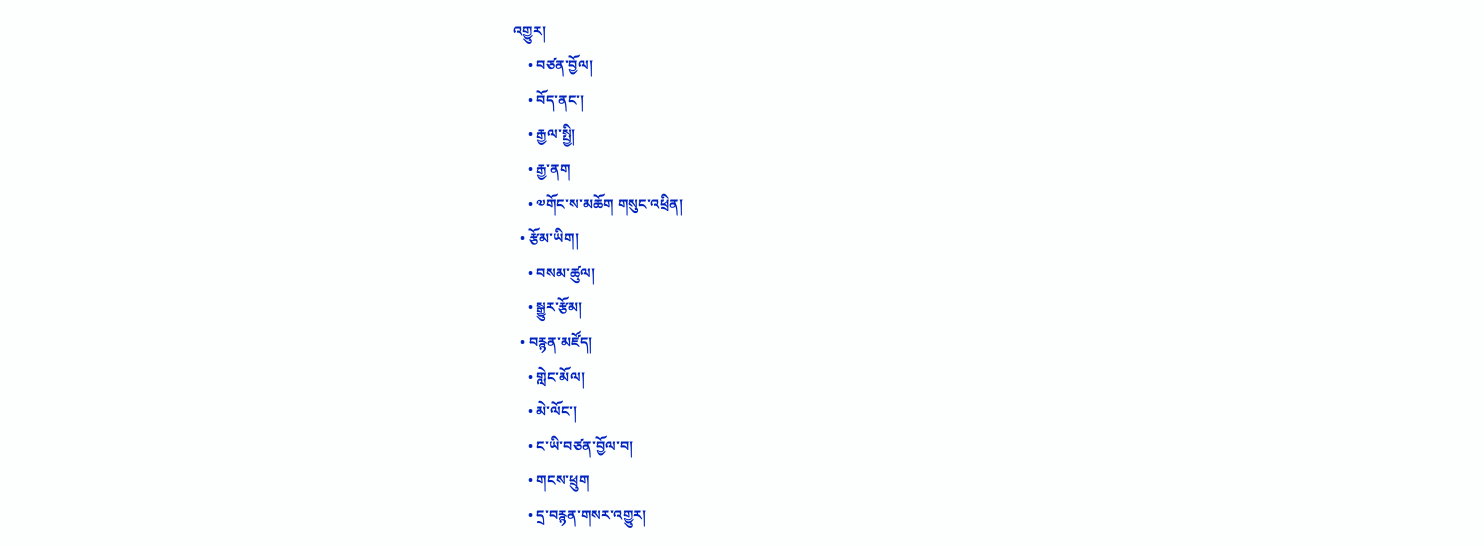འགྱུར།
    • བཙན་བྱོལ།
    • བོད་ནང་།
    • རྒྱལ་སྤྱི།
    • རྒྱ་ནག
    • ༧གོང་ས་མཆོག གསུང་འཕྲིན།
  • རྩོམ་ཡིག།
    • བསམ་ཚུལ།
    • སྒྱུར་རྩོམ།
  • བརྙན་མཛོད།
    • གླེང་མོལ།
    • མེ་ལོང་།
    • ང་ཡི་བཙན་བྱོལ་བ།
    • གངས་ཕྲུག
    • དྲ་བརྙན་གསར་འགྱུར།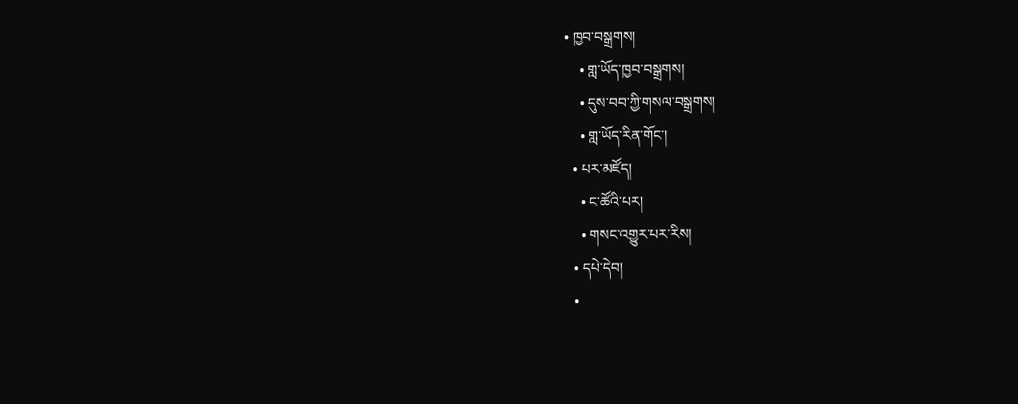• ཁྱབ་བསྒྲགས།
    • གླ་ཡོད་ཁྱབ་བསྒྲགས།
    • དུས་བབ་ཀྱི་གསལ་བསྒྲགས།
    • གླ་ཡོད་རིན་གོང་།
  • པར་མཛོད།
    • ང་ཚོའི་པར།
    • གསང་འགྱུར་པར་རིས།
  • དཔེ་དེབ།
  •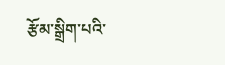རྩོམ་སྒྲིག་པའི་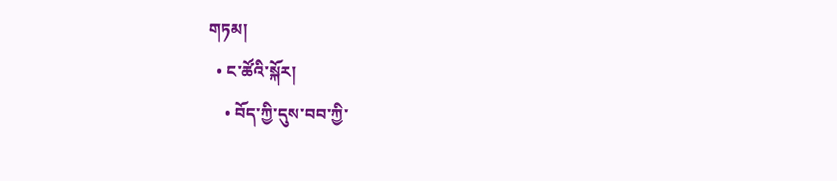གཏམ།
  • ང་ཚོའི་སྐོར།
    • བོད་ཀྱི་དུས་བབ་ཀྱི་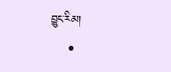བྱུང་རིམ།
    •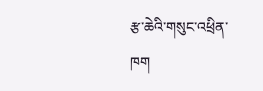རྩ་ཆེའི་གསུང་འཕྲིན་ཁག